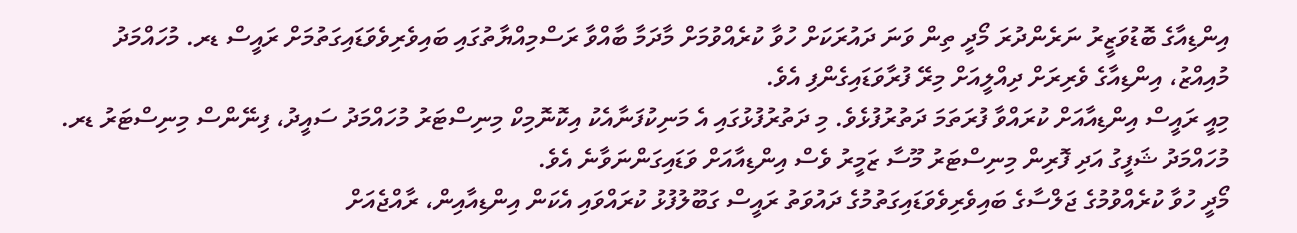އިންޑިއާގެ ބޮޑުވަޒީރު ނަރެންދުރަ މޯދީ ތިން ވަނަ ދައުރަކަށް ހުވާ ކުރެއްވުމަށް މާދަމާ ބާއްވާ ރަސްމިއްޔާތުގައި ބައިވެރިވެވަޑައިގަތުމަށް ރައީސް ޑރ. މުހައްމަދު މުއިއްޒު، އިންޑިއާގެ ވެރިރަށް ދިއްލީއަށް މިރޭ ފުރާވަޑައިގެންފި އެވެ.
މިއީ ރައީސް އިންޑިއާއަށް ކުރައްވާ ފުރަތަމަ ދަތުރުފުޅެވެ. މި ދަތުރުފުޅުގައި އެ މަނިކުފަނާއެކު އިކޮނޮމިކް މިނިސްޓަރު މުހައްމަދު ސައީދު، ފިނޭންސް މިނިސްޓަރު ޑރ. މުހައްމަދު ޝަފީގު އަދި ފޮރިން މިނިސްޓަރު މޫސާ ޒަމީރު ވެސް އިންޑިއާއަށް ވަޑައިގަންނަވާނެ އެވެ.
މޯދީ ހުވާ ކުރެއްވުމުގެ ޖަލްސާގެ ބައިވެރިވެވަޑައިގަތުމުގެ ދައުވަތު ރައީސް ގަބޫލުފުޅު ކުރައްވައި އެކަން އިންޑިއާއިން، ރާއްޖެއަށް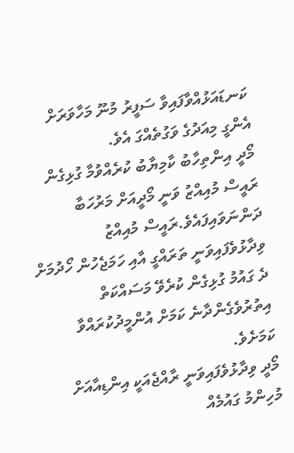ކަނޑައަޅުއްވާފައިވާ ސަފީރު މުނޫ މަހާވަރަށް އެންގީ މިއަދުގެ ވަގުތެއްގަ އެވެ.
މޯދީ އިންތިހާބު ކާމިޔާބު ކުރެއްވުމާ ގުޅިގެން ރައީސް މުއިއްޒު ވަނީ މޯދީއަށް މަރުހަބާ ދަންނަވައިފައެވެ.ރައީސް މުއިއްޒު ވިދާޅުވެފައިވަނީ ތަރައްގީ އާއި ހަމަޖެހުން ހޯދުމަށް ދެ ގައުމު ގުޅިގެން ކުރެވޭ މަސައްކަތް އިތުރުވެގެންދާނެ ކަމަށް އުންމީދުކުރައްވާ ކަމަށެވެ.
މޯދީ ވިދާޅުވެފައިވަނީ ރާއްޖެއަކީ އިންޑިއާއަށް މުހިންމު ގައުމެއް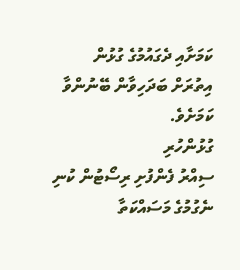ކަމަށާއި ދެގައުމުގެ ގުޅުން އިތުރަށް ބަދަހިވާން ބޭނުންވާ ކަމަށެވެ.
ގުޅުންހުރި
ސިއްރު ފެންފުށި ރިސޯޓުން ކުނި ނެގުމުގެ މަސައްކަތާ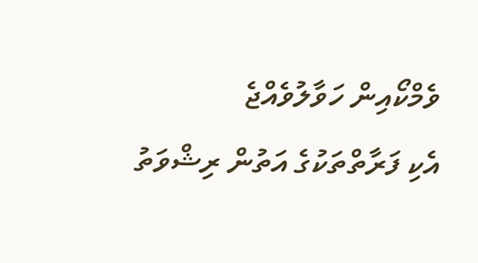ވެމްކޯއިން ހަވާލުވެއްޖެ
އެކި ފަރާތްތަކުގެ އަތުން ރިޝްވަތު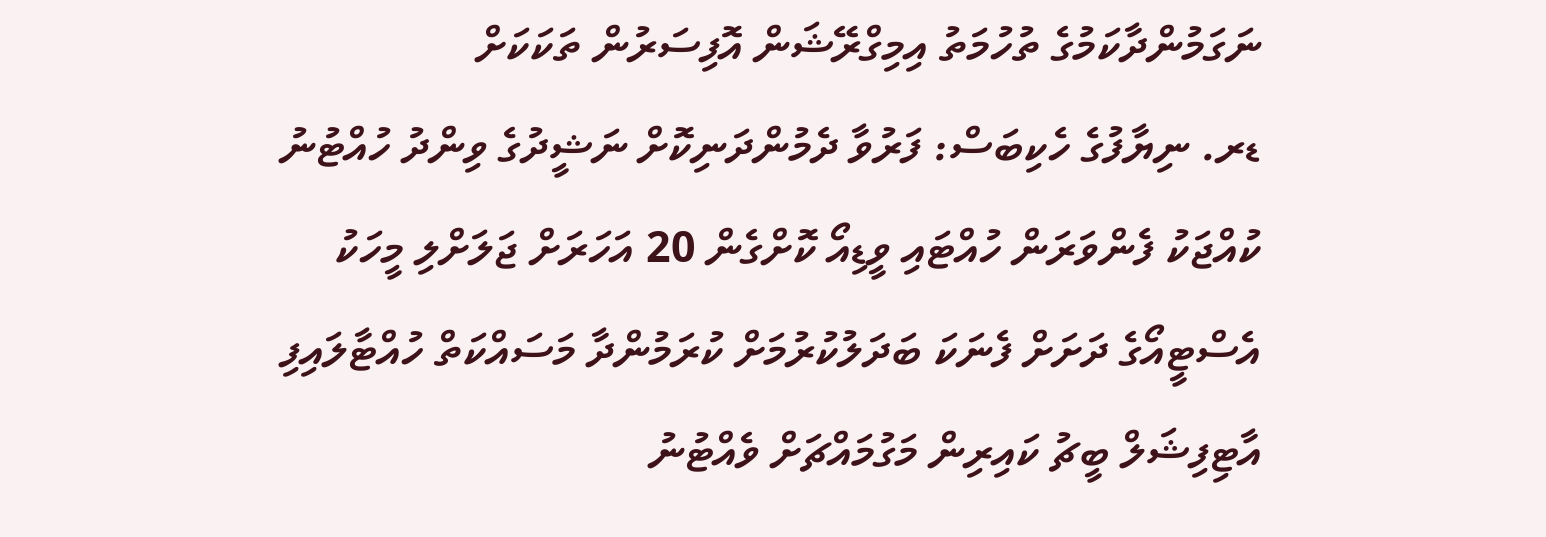ނަގަމުންދާކަމުގެ ތުހުމަތު އިމިގްރޭޝަން އޮފިސަރުން ތަކަކަށް
ޑރ. ނިޔާފުގެ ހެކިބަސް: ފަރުވާ ދެމުންދަނިކޮށް ނަޝީދުގެ ވިންދު ހުއްޓުނު
ކުއްޖަކު ފެންވަރަން ހުއްޓައި ވީޑިއޯ ކޮށްގެން 20 އަހަރަށް ޖަލަށްލި މީހަކު
އެސްޓީއޯގެ ދަށަށް ފެނަކަ ބަދަލުކުރުމަށް ކުރަމުންދާ މަސައްކަތް ހުއްޓާލައިފި
އާޓިފިޝަލް ބީޗު ކައިރިން މަގުމައްޗަށް ވެއްޓުނު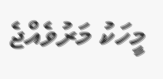މީހަކު މަރުވެއްޖެ